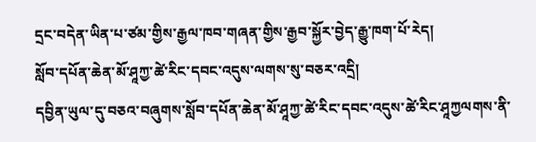དྲང་བདེན་ཡིན་པ་ཙམ་གྱིས་རྒྱལ་ཁབ་གཞན་གྱིས་རྒྱབ་སྐྱོར་བྱེད་རྒྱུ་ཁག་པོ་རེད།
སློབ་དཔོན་ཆེན་མོ་ཤཱཀྱ་ཚེ་རིང་དབང་འདུས་ལགས་སུ་བཅར་འདྲི།
དབྱིན་ཡུལ་དུ་བཅའ་བཞུགས་སློབ་དཔོན་ཆེན་མོ་ཤཱཀྱ་ཚེ་རིང་དབང་འདུས་ཚེ་རིང་ཤཱཀྱལགས་ནི་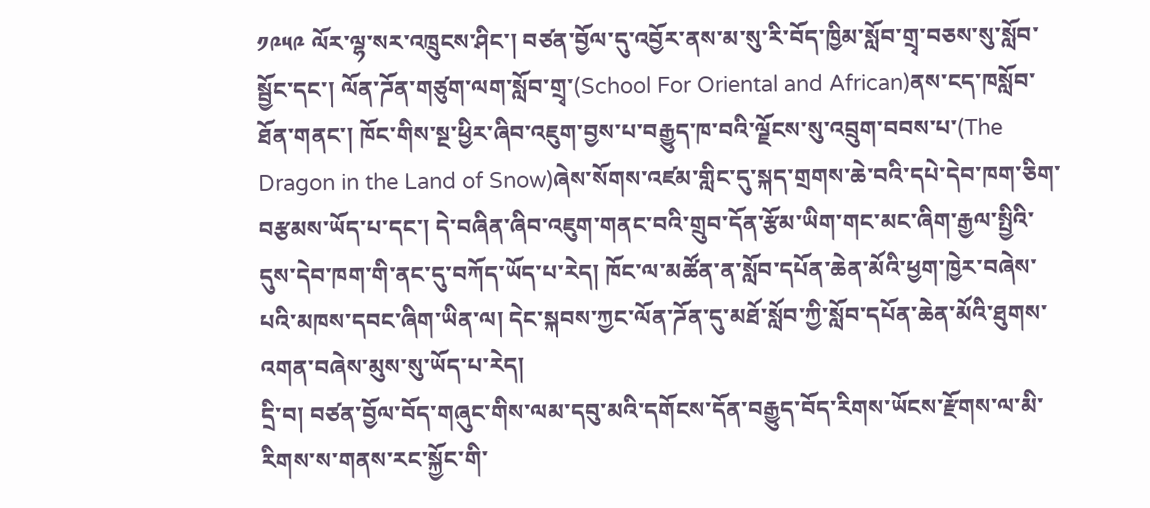༡༩༥༩ ལོར་ལྷ་སར་འཁྲུངས་ཤིང་། བཙན་བྱོལ་དུ་འབྱོར་ནས་མ་སུ་རི་བོད་ཁྱིམ་སློབ་གྲྭ་བཅས་སུ་སློབ་སྦྱོང་དང་། ལོན་ཌོན་གཙུག་ལག་སློབ་གྲྭ་(School For Oriental and African)ནས་ངད་ཁསློབ་ཐོན་གནང་། ཁོང་གིས་སྔ་ཕྱིར་ཞིབ་འཇུག་བྱས་པ་བརྒྱུད་ཁ་བའི་ལྗོངས་སུ་འབྲུག་བབས་པ་(The Dragon in the Land of Snow)ཞེས་སོགས་འཛམ་གླིང་དུ་སྐད་གྲགས་ཆེ་བའི་དཔེ་དེབ་ཁག་ཅིག་བརྩམས་ཡོད་པ་དང་། དེ་བཞིན་ཞིབ་འཇུག་གནང་བའི་གྲུབ་དོན་རྩོམ་ཡིག་གང་མང་ཞིག་རྒྱལ་སྤྱིའི་དུས་དེབ་ཁག་གི་ནང་དུ་བཀོད་ཡོད་པ་རེད། ཁོང་ལ་མཚོན་ན་སློབ་དཔོན་ཆེན་མོའི་ཕྱག་ཁྱེར་བཞེས་པའི་མཁས་དབང་ཞིག་ཡིན་ལ། དེང་སྐབས་ཀྱང་ལོན་ཌོན་དུ་མཐོ་སློབ་ཀྱི་སློབ་དཔོན་ཆེན་མོའི་ཐུགས་འགན་བཞེས་མུས་སུ་ཡོད་པ་རེད།
དྲི་བ། བཙན་བྱོལ་བོད་གཞུང་གིས་ལམ་དབུ་མའི་དགོངས་དོན་བརྒྱུད་བོད་རིགས་ཡོངས་རྫོགས་ལ་མི་རིགས་ས་གནས་རང་སྐྱོང་གི་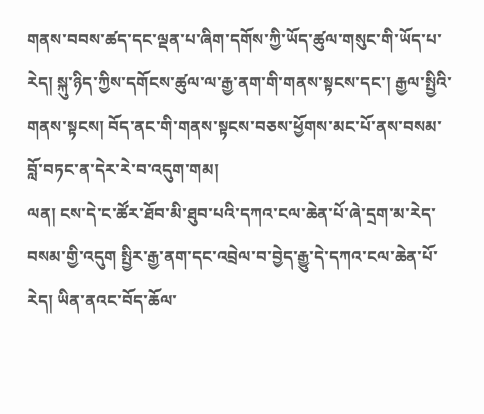གནས་བབས་ཚད་དང་ལྡན་པ་ཞིག་དགོས་ཀྱི་ཡོད་ཚུལ་གསུང་གི་ཡོད་པ་རེད། སྐུ་ཉིད་ཀྱིས་དགོངས་ཚུལ་ལ་རྒྱ་ནག་གི་གནས་སྟངས་དང་། རྒྱལ་སྤྱིའི་གནས་སྟངས། བོད་ནང་གི་གནས་སྟངས་བཅས་ཕྱོགས་མང་པོ་ནས་བསམ་བློ་བཏང་ན་དེར་རེ་བ་འདུག་གམ།
ལན། ངས་དེ་ང་ཚོར་ཐོབ་མི་ཐུབ་པའི་དཀའ་ངལ་ཆེན་པོ་ཞེ་དྲག་མ་རེད་བསམ་གྱི་འདུག སྤྱིར་རྒྱ་ནག་དང་འབྲེལ་བ་བྱེད་རྒྱུ་དེ་དཀའ་ངལ་ཆེན་པོ་རེད། ཡིན་ནའང་བོད་ཆོལ་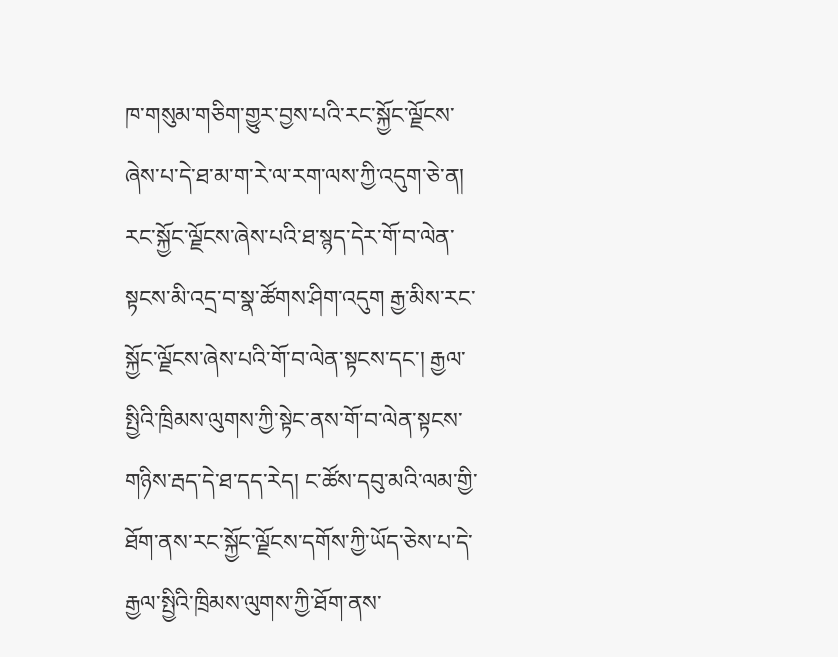ཁ་གསུམ་གཅིག་གྱུར་བྱས་པའི་རང་སྐྱོང་ལྗོངས་ཞེས་པ་དེ་ཐ་མ་ག་རེ་ལ་རག་ལས་ཀྱི་འདུག་ཅེ་ན། རང་སྐྱོང་ལྗོངས་ཞེས་པའི་ཐ་སྙད་དེར་གོ་བ་ལེན་སྟངས་མི་འདྲ་བ་སྣ་ཚོགས་ཤིག་འདུག རྒྱ་མིས་རང་སྐྱོང་ལྗོངས་ཞེས་པའི་གོ་བ་ལེན་སྟངས་དང་། རྒྱལ་སྤྱིའི་ཁྲིམས་ལུགས་ཀྱི་སྟེང་ནས་གོ་བ་ལེན་སྟངས་གཉིས་རྦད་དེ་ཐ་དད་རེད། ང་ཚོས་དབུ་མའི་ལམ་གྱི་ཐོག་ནས་རང་སྐྱོང་ལྗོངས་དགོས་ཀྱི་ཡོད་ཅེས་པ་དེ་རྒྱལ་སྤྱིའི་ཁྲིམས་ལུགས་ཀྱི་ཐོག་ནས་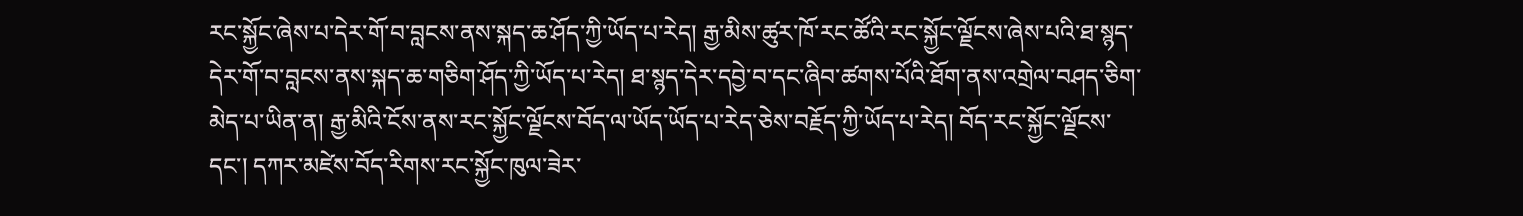རང་སྐྱོང་ཞེས་པ་དེར་གོ་བ་བླངས་ནས་སྐད་ཆ་ཤོད་ཀྱི་ཡོད་པ་རེད། རྒྱ་མིས་ཚུར་ཁོ་རང་ཚོའི་རང་སྐྱོང་ལྗོངས་ཞེས་པའི་ཐ་སྙད་དེར་གོ་བ་བླངས་ནས་སྐད་ཆ་གཅིག་ཤོད་ཀྱི་ཡོད་པ་རེད། ཐ་སྙད་དེར་དབྱེ་བ་དང་ཞིབ་ཚགས་པོའི་ཐོག་ནས་འགྲེལ་བཤད་ཅིག་མེད་པ་ཡིན་ན། རྒྱ་མིའི་ངོས་ནས་རང་སྐྱོང་ལྗོངས་བོད་ལ་ཡོད་ཡོད་པ་རེད་ཅེས་བརྗོད་ཀྱི་ཡོད་པ་རེད། བོད་རང་སྐྱོང་ལྗོངས་དང་། དཀར་མཛེས་བོད་རིགས་རང་སྐྱོང་ཁུལ་ཟེར་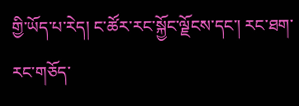གྱི་ཡོད་པ་རེད། ང་ཚོར་རང་སྐྱོང་ལྗོངས་དང་། རང་ཐག་རང་གཅོད་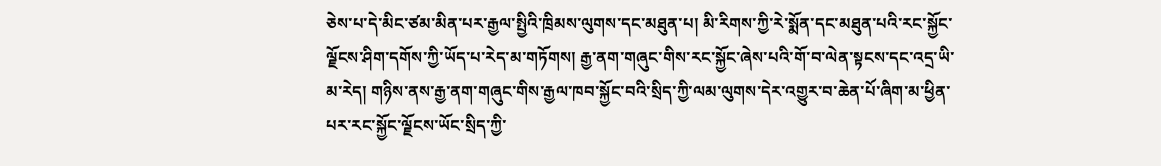ཅེས་པ་དེ་མིང་ཙམ་མིན་པར་རྒྱལ་སྤྱིའི་ཁྲིམས་ལུགས་དང་མཐུན་པ། མི་རིགས་ཀྱི་རེ་སྨོན་དང་མཐུན་པའི་རང་སྐྱོང་ལྗོངས་ཤིག་དགོས་ཀྱི་ཡོད་པ་རེད་མ་གཏོགས། རྒྱ་ནག་གཞུང་གིས་རང་སྐྱོང་ཞེས་པའི་གོ་བ་ལེན་སྟངས་དང་འདྲ་ཡི་མ་རེད། གཉིས་ནས་རྒྱ་ནག་གཞུང་གིས་རྒྱལ་ཁབ་སྐྱོང་བའི་སྲིད་ཀྱི་ལམ་ལུགས་དེར་འགྱུར་བ་ཆེན་པོ་ཞིག་མ་ཕྱིན་པར་རང་སྐྱོང་ལྗོངས་ཡོང་སྲིད་ཀྱི་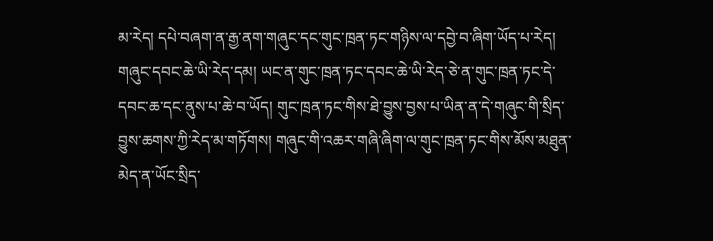མ་རེད། དཔེ་བཞག་ན་རྒྱ་ནག་གཞུང་དང་གུང་ཁྲན་ཏང་གཉིས་ལ་དབྱེ་བ་ཞིག་ཡོད་པ་རེད། གཞུང་དབང་ཆེ་ཡི་རེད་དམ། ཡང་ན་གུང་ཁྲན་ཏང་དབང་ཆེ་ཡི་རེད་ཅེ་ན་གུང་ཁྲན་ཏང་དེ་དབང་ཆ་དང་ནུས་པ་ཆེ་བ་ཡོད། གུང་ཁྲན་ཏང་གིས་ཐེ་བྱུས་བྱས་པ་ཡིན་ན་དེ་གཞུང་གི་སྲིད་བྱུས་ཆགས་ཀྱི་རེད་མ་གཏོགས། གཞུང་གི་འཆར་གཞི་ཞིག་ལ་གུང་ཁྲན་ཏང་གིས་མོས་མཐུན་མེད་ན་ཡོང་སྲིད་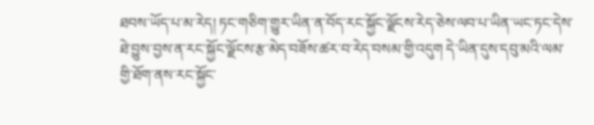ཐབས་ཡོད་པ་མ་རེད། ཏང་གཅིག་གྱུར་ཡིན་ན་བོད་རང་སྐྱོང་ལྗོངས་རེད་ཅེས་ལབ་པ་ཡིན་ཡང་ཏང་དེས་ཐེ་བྱུས་བྱས་ན་རང་སྐྱོང་ལྗོངས་རྩ་མེད་བཟོས་ཚར་བ་རེད་བསམ་གྱི་འདུག དེ་ཡིན་དུས་དབུ་མའི་ལམ་གྱི་ཐོག་ནས་རང་སྐྱོང་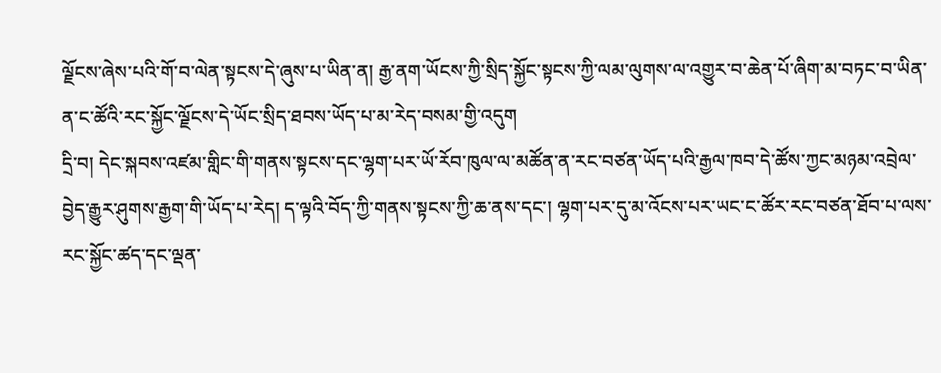ལྗོངས་ཞེས་པའི་གོ་བ་ལེན་སྟངས་དེ་ཞུས་པ་ཡིན་ན། རྒྱ་ནག་ཡོངས་ཀྱི་སྲིད་སྐྱོང་སྟངས་ཀྱི་ལམ་ལུགས་ལ་འགྱུར་བ་ཆེན་པོ་ཞིག་མ་བཏང་བ་ཡིན་ན་ང་ཚོའི་རང་སྐྱོང་ལྗོངས་དེ་ཡོང་སྲིད་ཐབས་ཡོད་པ་མ་རེད་བསམ་གྱི་འདུག
དྲི་བ། དེང་སྐབས་འཛམ་གླིང་གི་གནས་སྟངས་དང་ལྷག་པར་ཡོ་རོབ་ཁུལ་ལ་མཚོན་ན་རང་བཙན་ཡོད་པའི་རྒྱལ་ཁབ་དེ་ཚོས་ཀྱང་མཉམ་འབྲེལ་བྱེད་རྒྱུར་ཤུགས་རྒྱག་གི་ཡོད་པ་རེད། ད་ལྟའི་བོད་ཀྱི་གནས་སྟངས་ཀྱི་ཆ་ནས་དང་། ལྷག་པར་དུ་མ་འོངས་པར་ཡང་ང་ཚོར་རང་བཙན་ཐོབ་པ་ལས་རང་སྐྱོང་ཚད་དང་ལྡན་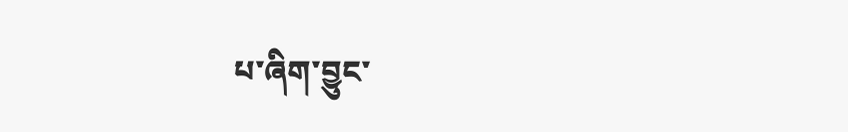པ་ཞིག་བྱུང་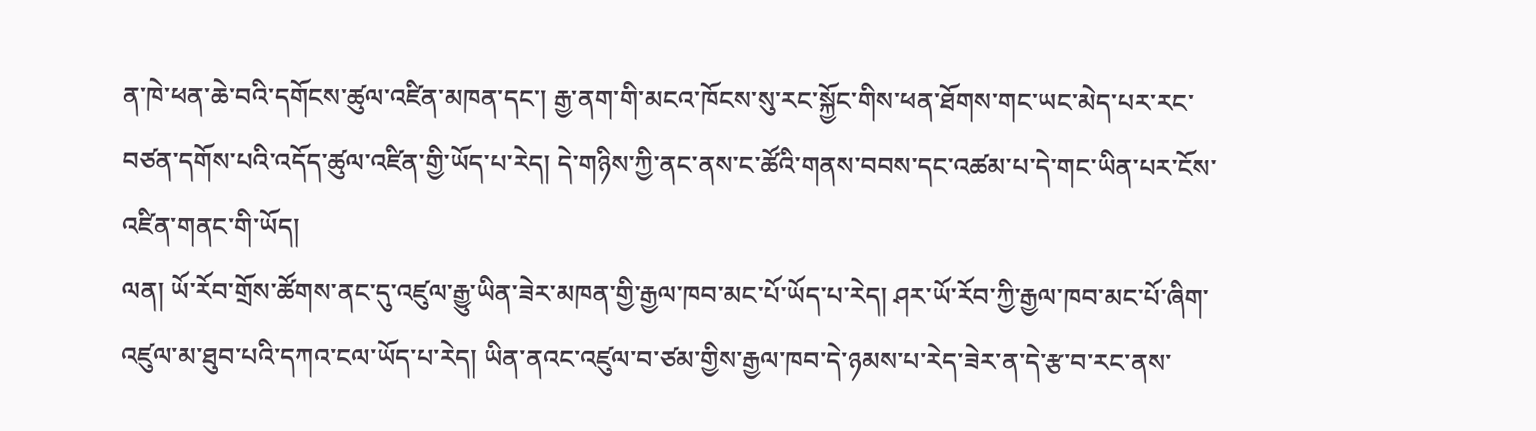ན་ཁེ་ཕན་ཆེ་བའི་དགོངས་ཚུལ་འཛིན་མཁན་དང་། རྒྱ་ནག་གི་མངའ་ཁོངས་སུ་རང་སྐྱོང་གིས་ཕན་ཐོགས་གང་ཡང་མེད་པར་རང་བཙན་དགོས་པའི་འདོད་ཚུལ་འཛིན་གྱི་ཡོད་པ་རེད། དེ་གཉིས་ཀྱི་ནང་ནས་ང་ཚོའི་གནས་བབས་དང་འཚམ་པ་དེ་གང་ཡིན་པར་ངོས་འཛིན་གནང་གི་ཡོད།
ལན། ཡོ་རོབ་གྲོས་ཚོགས་ནང་དུ་འཛུལ་རྒྱུ་ཡིན་ཟེར་མཁན་གྱི་རྒྱལ་ཁབ་མང་པོ་ཡོད་པ་རེད། ཤར་ཡོ་རོབ་ཀྱི་རྒྱལ་ཁབ་མང་པོ་ཞིག་འཛུལ་མ་ཐུབ་པའི་དཀའ་ངལ་ཡོད་པ་རེད། ཡིན་ནའང་འཛུལ་བ་ཙམ་གྱིས་རྒྱལ་ཁབ་དེ་ཉམས་པ་རེད་ཟེར་ན་དེ་རྩ་བ་རང་ནས་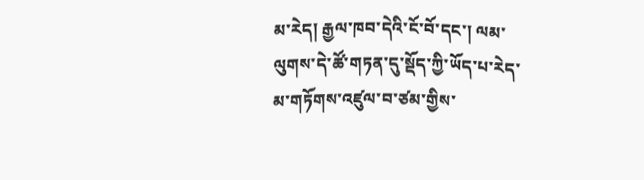མ་རེད། རྒྱལ་ཁབ་དེའི་ངོ་བོ་དང་། ལམ་ལུགས་དེ་ཚོ་གཏན་དུ་སྡོད་ཀྱི་ཡོད་པ་རེད་མ་གཏོགས་འཛུལ་བ་ཙམ་གྱིས་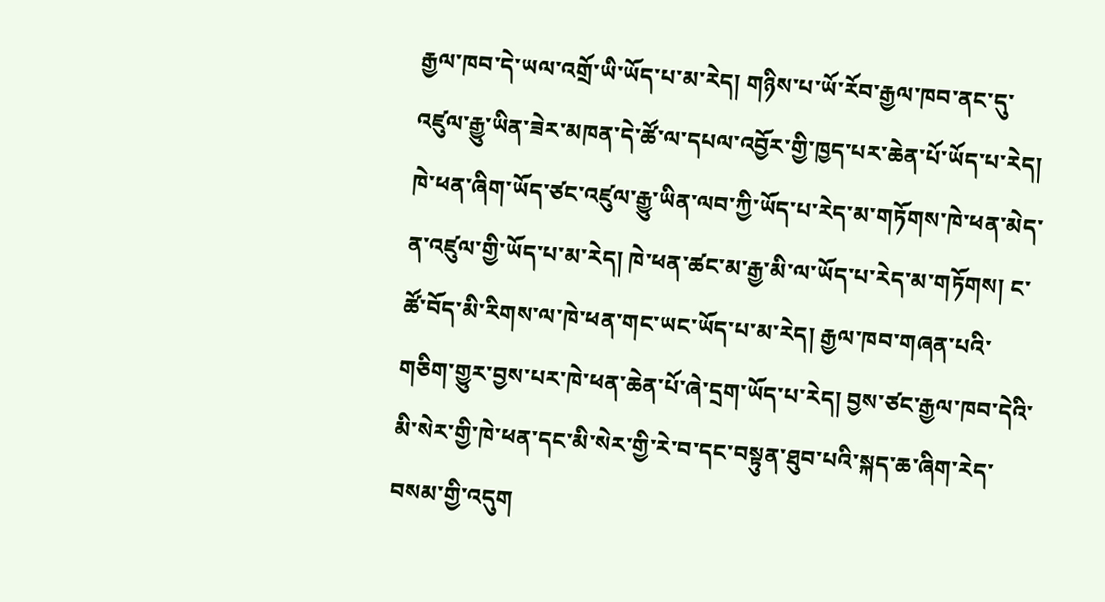རྒྱལ་ཁབ་དེ་ཡལ་འགྲོ་ཡི་ཡོད་པ་མ་རེད། གཉིས་པ་ཡོ་རོབ་རྒྱལ་ཁབ་ནང་དུ་འཛུལ་རྒྱུ་ཡིན་ཟེར་མཁན་དེ་ཚོ་ལ་དཔལ་འབྱོར་གྱི་ཁྱད་པར་ཆེན་པོ་ཡོད་པ་རེད། ཁེ་ཕན་ཞིག་ཡོད་ཙང་འཛུལ་རྒྱུ་ཡིན་ལབ་ཀྱི་ཡོད་པ་རེད་མ་གཏོགས་ཁེ་ཕན་མེད་ན་འཛུལ་གྱི་ཡོད་པ་མ་རེད། ཁེ་ཕན་ཚང་མ་རྒྱ་མི་ལ་ཡོད་པ་རེད་མ་གཏོགས། ང་ཚོ་བོད་མི་རིགས་ལ་ཁེ་ཕན་གང་ཡང་ཡོད་པ་མ་རེད། རྒྱལ་ཁབ་གཞན་པའི་གཅིག་གྱུར་བྱས་པར་ཁེ་ཕན་ཆེན་པོ་ཞེ་དྲག་ཡོད་པ་རེད། བྱས་ཙང་རྒྱལ་ཁབ་དེའི་མི་སེར་གྱི་ཁེ་ཕན་དང་མི་སེར་གྱི་རེ་བ་དང་བསྟུན་ཐུབ་པའི་སྐད་ཆ་ཞིག་རེད་བསམ་གྱི་འདུག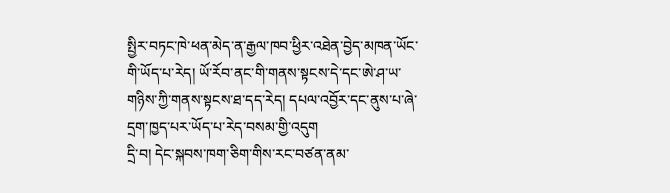སྤྱིར་བཏང་ཁེ་ཕན་མེད་ན་རྒྱལ་ཁབ་ཕྱིར་འཐེན་བྱེད་མཁན་ཡོང་གི་ཡོད་པ་རེད། ཡོ་རོབ་ནང་གི་གནས་སྟངས་དེ་དང་ཨེ་ཤ་ཡ་གཉིས་ཀྱི་གནས་སྟངས་ཐ་དད་རེད། དཔལ་འབྱོར་དང་ནུས་པ་ཞེ་དྲག་ཁྱད་པར་ཡོད་པ་རེད་བསམ་གྱི་འདུག
དྲི་བ། དེང་སྐབས་ཁག་ཅིག་གིས་རང་བཙན་ནམ་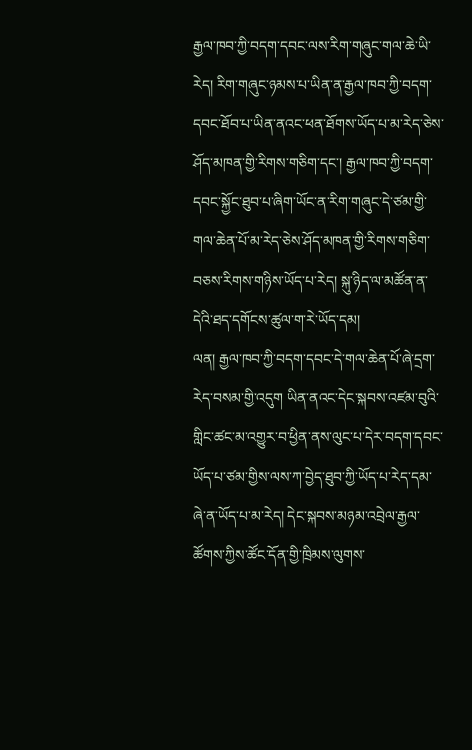རྒྱལ་ཁབ་ཀྱི་བདག་དབང་ལས་རིག་གཞུང་གལ་ཆེ་ཡི་རེད། རིག་གཞུང་ཉམས་པ་ཡིན་ན་རྒྱལ་ཁབ་ཀྱི་བདག་དབང་ཐོབ་པ་ཡིན་ནའང་ཕན་ཐོགས་ཡོད་པ་མ་རེད་ཅེས་ཤོད་མཁན་གྱི་རིགས་གཅིག་དང་། རྒྱལ་ཁབ་ཀྱི་བདག་དབང་སྐྱོང་ཐུབ་པ་ཞིག་ཡོང་ན་རིག་གཞུང་དེ་ཙམ་གྱི་གལ་ཆེན་པོ་མ་རེད་ཅེས་ཤོད་མཁན་གྱི་རིགས་གཅིག་བཅས་རིགས་གཉིས་ཡོད་པ་རེད། སྐུ་ཉིད་ལ་མཚོན་ན་དེའི་ཐད་དགོངས་ཚུལ་ག་རེ་ཡོད་དམ།
ལན། རྒྱལ་ཁབ་ཀྱི་བདག་དབང་དེ་གལ་ཆེན་པོ་ཞེ་དྲག་རེད་བསམ་གྱི་འདུག ཡིན་ནའང་དེང་སྐབས་འཛམ་བུའི་གླིང་ཚང་མ་འགྱུར་བ་ཕྱིན་ནས་ལུང་པ་དེར་བདག་དབང་ཡོད་པ་ཙམ་གྱིས་ལས་ཀ་བྱེད་ཐུབ་ཀྱི་ཡོད་པ་རེད་དམ་ཞེ་ན་ཡོད་པ་མ་རེད། དེང་སྐབས་མཉམ་འབྲེལ་རྒྱལ་ཚོགས་ཀྱིས་ཚོང་དོན་གྱི་ཁྲིམས་ལུགས་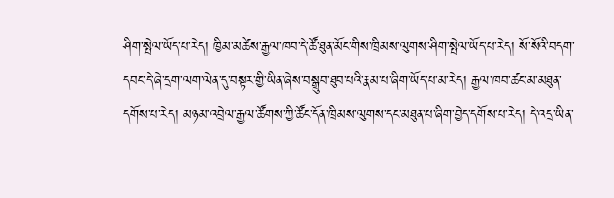ཤིག་སྤེལ་ཡོད་པ་རེད། ཁྱིམ་མཚེས་རྒྱལ་ཁབ་དེ་ཚོ་ཐུན་མོང་གིས་ཁྲིམས་ལུགས་ཤིག་སྤེལ་ཡོད་པ་རེད། སོ་སོའི་བདག་དབང་དེ་ཞེ་དྲག་ལག་ལེན་དུ་བསྟར་གྱི་ཡིན་ཞེས་བསྒྲུབ་ཐུབ་པའི་རྣམ་པ་ཞིག་ཡོད་པ་མ་རེད། རྒྱལ་ཁབ་ཚང་མ་མཐུན་དགོས་པ་རེད། མཉམ་འབྲེལ་རྒྱལ་ཚོགས་ཀྱི་ཚོང་དོན་ཁྲིམས་ལུགས་དང་མཐུན་པ་ཞིག་བྱེད་དགོས་པ་རེད། དེ་འདྲ་ཡིན་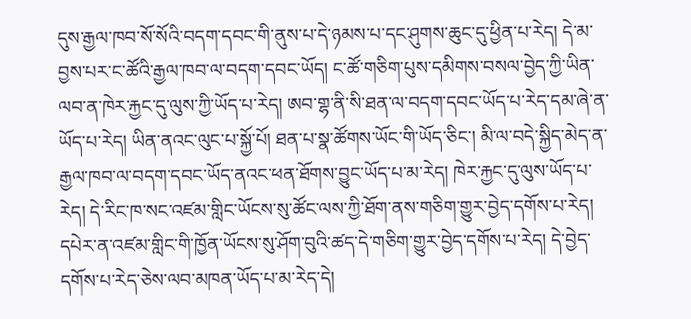དུས་རྒྱལ་ཁབ་སོ་སོའི་བདག་དབང་གི་ནུས་པ་དེ་ཉམས་པ་དང་ཤུགས་ཆུང་དུ་ཕྱིན་པ་རེད། དེ་མ་བྱས་པར་ང་ཚོའི་རྒྱལ་ཁབ་ལ་བདག་དབང་ཡོད། ང་ཚོ་གཅིག་པུས་དམིགས་བསལ་བྱེད་ཀྱི་ཡིན་ལབ་ན་ཁེར་རྐྱང་དུ་ལུས་ཀྱི་ཡོད་པ་རེད། ཨབ་གྷ་ནི་སི་ཐན་ལ་བདག་དབང་ཡོད་པ་རེད་དམ་ཞེ་ན་ཡོད་པ་རེད། ཡིན་ནའང་ལུང་པ་སྐྱོ་པོ། ཐན་པ་སྣ་ཚོགས་ཡོང་གི་ཡོད་ཅིང་། མི་ལ་བདེ་སྐྱིད་མེད་ན་རྒྱལ་ཁབ་ལ་བདག་དབང་ཡོད་ནའང་ཕན་ཐོགས་བྱུང་ཡོད་པ་མ་རེད། ཁེར་རྐྱང་དུ་ལུས་ཡོད་པ་རེད། དེ་རིང་ཁ་སང་འཛམ་གླིང་ཡོངས་སུ་ཚོང་ལས་ཀྱི་ཐོག་ནས་གཅིག་གྱུར་བྱེད་དགོས་པ་རེད། དཔེར་ན་འཛམ་གླིང་གི་ཁྱོན་ཡོངས་སུ་ཤོག་བུའི་ཚད་དེ་གཅིག་གྱུར་བྱེད་དགོས་པ་རེད། དེ་བྱེད་དགོས་པ་རེད་ཅེས་ལབ་མཁན་ཡོད་པ་མ་རེད་དེ།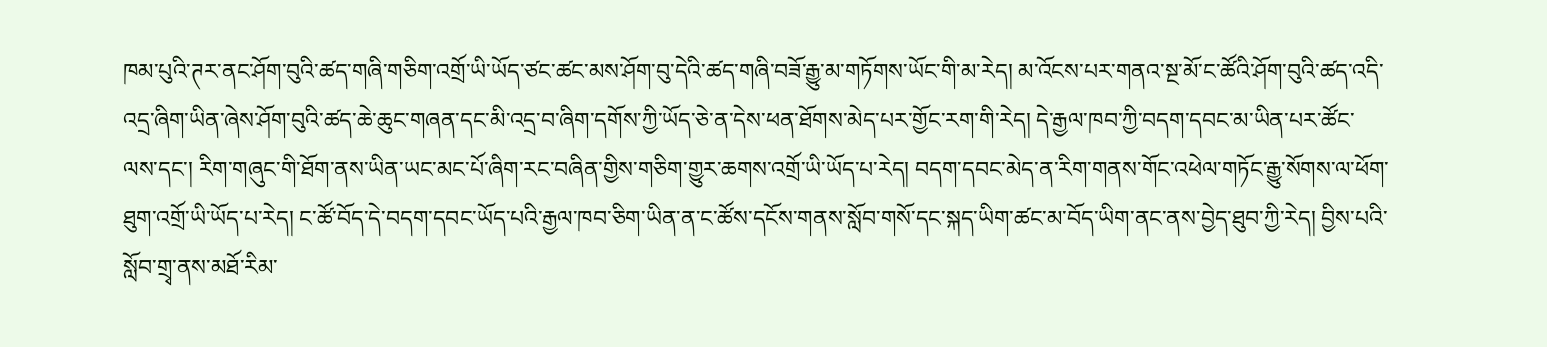ཁམ་པུའི་ཊར་ནང་ཤོག་བུའི་ཚད་གཞི་གཅིག་འགྲོ་ཡི་ཡོད་ཙང་ཚང་མས་ཤོག་བུ་དེའི་ཚད་གཞི་བཟོ་རྒྱུ་མ་གཏོགས་ཡོང་གི་མ་རེད། མ་འོངས་པར་གནའ་སྔ་མོ་ང་ཚོའི་ཤོག་བུའི་ཚད་འདི་འདྲ་ཞིག་ཡིན་ཞེས་ཤོག་བུའི་ཚད་ཆེ་ཆུང་གཞན་དང་མི་འདྲ་བ་ཞིག་དགོས་ཀྱི་ཡོད་ཅེ་ན་དེས་ཕན་ཐོགས་མེད་པར་གྱོང་རག་གི་རེད། དེ་རྒྱལ་ཁབ་ཀྱི་བདག་དབང་མ་ཡིན་པར་ཚོང་ལས་དང་། རིག་གཞུང་གི་ཐོག་ནས་ཡིན་ཡང་མང་པོ་ཞིག་རང་བཞིན་གྱིས་གཅིག་གྱུར་ཆགས་འགྲོ་ཡི་ཡོད་པ་རེད། བདག་དབང་མེད་ན་རིག་གནས་གོང་འཕེལ་གཏོང་རྒྱུ་སོགས་ལ་ཕོག་ཐུག་འགྲོ་ཡི་ཡོད་པ་རེད། ང་ཚོ་བོད་དེ་བདག་དབང་ཡོད་པའི་རྒྱལ་ཁབ་ཅིག་ཡིན་ན་ང་ཚོས་དངོས་གནས་སློབ་གསོ་དང་སྐད་ཡིག་ཚང་མ་བོད་ཡིག་ནང་ནས་བྱེད་ཐུབ་ཀྱི་རེད། བྱིས་པའི་སློབ་གྲྭ་ནས་མཐོ་རིམ་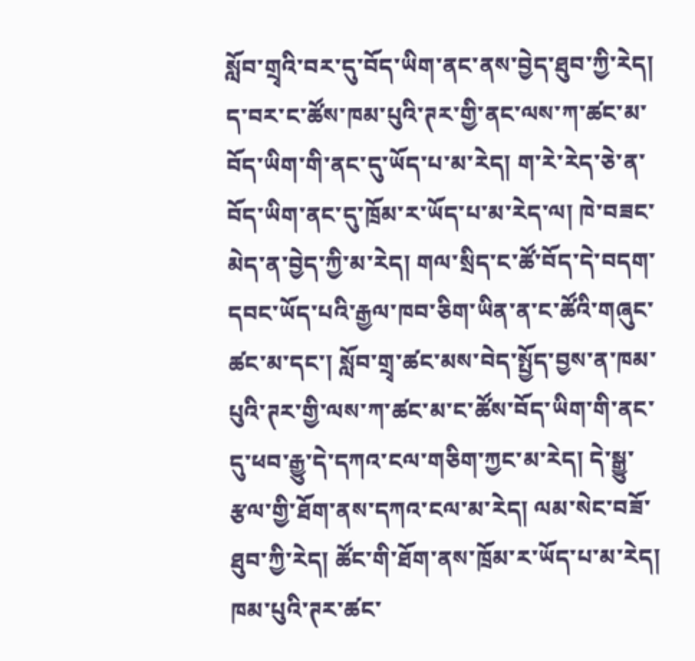སློབ་གྲྭའི་བར་དུ་བོད་ཡིག་ནང་ནས་བྱེད་ཐུབ་ཀྱི་རེད། ད་བར་ང་ཚོས་ཁམ་པུའི་ཊར་གྱི་ནང་ལས་ཀ་ཚང་མ་བོད་ཡིག་གི་ནང་དུ་ཡོད་པ་མ་རེད། ག་རེ་རེད་ཅེ་ན་བོད་ཡིག་ནང་དུ་ཁྲོམ་ར་ཡོད་པ་མ་རེད་ལ། ཁེ་བཟང་མེད་ན་བྱེད་ཀྱི་མ་རེད། གལ་སྲིད་ང་ཚོ་བོད་དེ་བདག་དབང་ཡོད་པའི་རྒྱལ་ཁབ་ཅིག་ཡིན་ན་ང་ཚོའི་གཞུང་ཚང་མ་དང་། སློབ་གྲྭ་ཚང་མས་བེད་སྤྱོད་བྱས་ན་ཁམ་པུའི་ཊར་གྱི་ལས་ཀ་ཚང་མ་ང་ཚོས་བོད་ཡིག་གི་ནང་དུ་ཕབ་རྒྱུ་དེ་དཀའ་ངལ་གཅིག་ཀྱང་མ་རེད། དེ་སྒྱུ་རྩལ་གྱི་ཐོག་ནས་དཀའ་ངལ་མ་རེད། ལམ་སེང་བཟོ་ཐུབ་ཀྱི་རེད། ཚོང་གི་ཐོག་ནས་ཁྲོམ་ར་ཡོད་པ་མ་རེད། ཁམ་པུའི་ཊར་ཚང་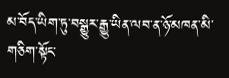མ་བོད་ཡིག་ཏུ་བསྒྱུར་རྒྱུ་ཡིན་ལབ་ན་ཉོ་མཁན་མི་གཅིག་སྟོང་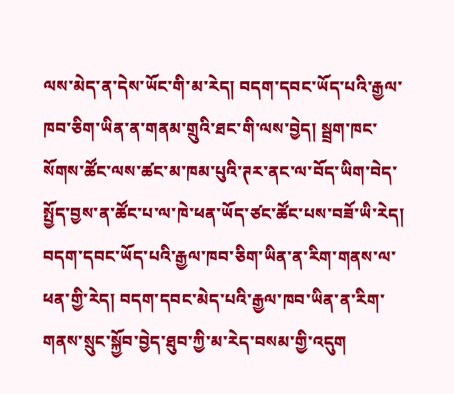ལས་མེད་ན་དེས་ཡོང་གི་མ་རེད། བདག་དབང་ཡོད་པའི་རྒྱལ་ཁབ་ཅིག་ཡིན་ན་གནམ་གྲུའི་ཐང་གི་ལས་བྱེད། སྦྲག་ཁང་སོགས་ཚོང་ལས་ཚང་མ་ཁམ་པུའི་ཊར་ནང་ལ་བོད་ཡིག་བེད་སྤྱོད་བྱས་ན་ཚོང་པ་ལ་ཁེ་ཕན་ཡོད་ཙང་ཚོང་པས་བཟོ་ཡི་རེད། བདག་དབང་ཡོད་པའི་རྒྱལ་ཁབ་ཅིག་ཡིན་ན་རིག་གནས་ལ་ཕན་གྱི་རེད། བདག་དབང་མེད་པའི་རྒྱལ་ཁབ་ཡིན་ན་རིག་གནས་སྲུང་སྐྱོབ་བྱེད་ཐུབ་ཀྱི་མ་རེད་བསམ་གྱི་འདུག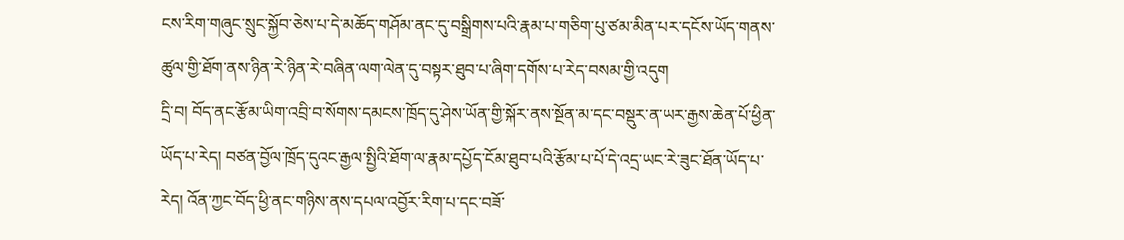ངས་རིག་གཞུང་སྲུང་སྐྱོབ་ཅེས་པ་དེ་མཆོད་གཤོམ་ནང་དུ་བསྒྲིགས་པའི་རྣམ་པ་གཅིག་པུ་ཙམ་མིན་པར་དངོས་ཡོད་གནས་ཚུལ་གྱི་ཐོག་ནས་ཉིན་རེ་ཉིན་རེ་བཞིན་ལག་ལེན་དུ་བསྟར་ཐུབ་པ་ཞིག་དགོས་པ་རེད་བསམ་གྱི་འདུག
དྲི་བ། བོད་ནང་རྩོམ་ཡིག་འབྲི་བ་སོགས་དམངས་ཁྲོད་དུ་ཤེས་ཡོན་གྱི་སྐོར་ནས་སྔོན་མ་དང་བསྡུར་ན་ཡར་རྒྱས་ཆེན་པོ་ཕྱིན་ཡོད་པ་རེད། བཙན་བྱོལ་ཁྲོད་དུའང་རྒྱལ་སྤྱིའི་ཐོག་ལ་རྣམ་དཔྱོད་ངོམ་ཐུབ་པའི་རྩོམ་པ་པོ་དེ་འདྲ་ཡང་རེ་ཟུང་ཐོན་ཡོད་པ་རེད། འོན་ཀྱང་བོད་ཕྱི་ནང་གཉིས་ནས་དཔལ་འབྱོར་རིག་པ་དང་བཟོ་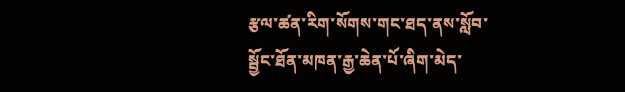རྩལ་ཚན་རིག་སོགས་གང་ཐད་ནས་སློབ་སྦྱོང་ཐོན་མཁན་རྒྱ་ཆེན་པོ་ཞིག་མེད་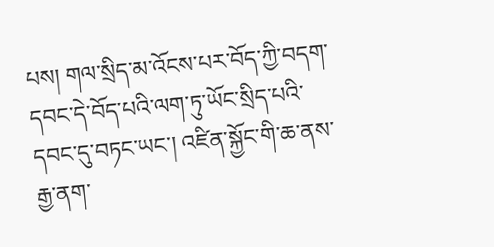པས། གལ་སྲིད་མ་འོངས་པར་བོད་ཀྱི་བདག་དབང་དེ་བོད་པའི་ལག་ཏུ་ཡོང་སྲིད་པའི་དབང་དུ་བཏང་ཡང་། འཛིན་སྐྱོང་གི་ཆ་ནས་རྒྱ་ནག་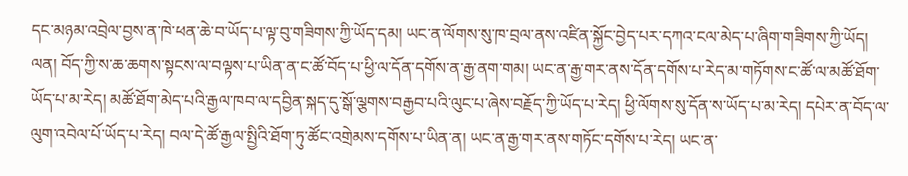དང་མཉམ་འབྲེལ་བྱས་ན་ཁེ་ཕན་ཆེ་བ་ཡོད་པ་ལྟ་བུ་གཟིགས་ཀྱི་ཡོད་དམ། ཡང་ན་ལོགས་སུ་ཁ་བྲལ་ནས་འཛིན་སྐྱོང་བྱེད་པར་དཀའ་ངལ་མེད་པ་ཞིག་གཟིགས་ཀྱི་ཡོད།
ལན། བོད་ཀྱི་ས་ཆ་ཆགས་སྟངས་ལ་བལྟས་པ་ཡིན་ན་ང་ཚོ་བོད་པ་ཕྱི་ལ་དོན་དགོས་ན་རྒྱ་ནག་གམ། ཡང་ན་རྒྱ་གར་ནས་དོན་དགོས་པ་རེད་མ་གཏོགས་ང་ཚོ་ལ་མཚོ་ཐོག་ཡོད་པ་མ་རེད། མཚོ་ཐོག་མེད་པའི་རྒྱལ་ཁབ་ལ་དབྱིན་སྐད་དུ་སྒོ་ལྕགས་བརྒྱབ་པའི་ལུང་པ་ཞེས་བརྗོད་ཀྱི་ཡོད་པ་རེད། ཕྱི་ལོགས་སུ་དོན་ས་ཡོད་པ་མ་རེད། དཔེར་ན་བོད་ལ་ལུག་འབེལ་པོ་ཡོད་པ་རེད། བལ་དེ་ཚོ་རྒྱལ་སྤྱིའི་ཐོག་ཏུ་ཚོང་འགྲེམས་དགོས་པ་ཡིན་ན། ཡང་ན་རྒྱ་གར་ནས་གཏོང་དགོས་པ་རེད། ཡང་ན་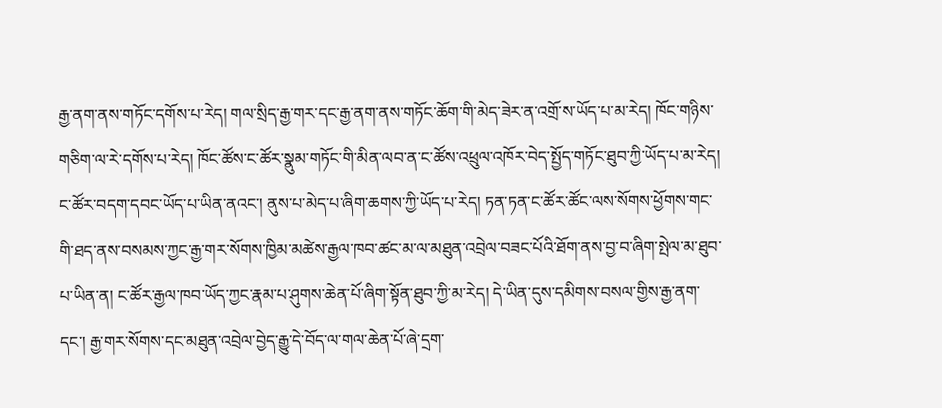རྒྱ་ནག་ནས་གཏོང་དགོས་པ་རེད། གལ་སྲིད་རྒྱ་གར་དང་རྒྱ་ནག་ནས་གཏོང་ཆོག་གི་མེད་ཟེར་ན་འགྲོ་ས་ཡོད་པ་མ་རེད། ཁོང་གཉིས་གཅིག་ལ་རེ་དགོས་པ་རེད། ཁོང་ཚོས་ང་ཚོར་སྣུམ་གཏོང་གི་མིན་ལབ་ན་ང་ཚོས་འཕྲུལ་འཁོར་བེད་སྤྱོད་གཏོང་ཐུབ་ཀྱི་ཡོད་པ་མ་རེད། ང་ཚོར་བདག་དབང་ཡོད་པ་ཡིན་ནའང་། ནུས་པ་མེད་པ་ཞིག་ཆགས་ཀྱི་ཡོད་པ་རེད། ཏན་ཏན་ང་ཚོར་ཚོང་ལས་སོགས་ཕྱོགས་གང་གི་ཐད་ནས་བསམས་ཀྱང་རྒྱ་གར་སོགས་ཁྱིམ་མཚེས་རྒྱལ་ཁབ་ཚང་མ་ལ་མཐུན་འབྲེལ་བཟང་པོའི་ཐོག་ནས་བྱ་བ་ཞིག་སྤེལ་མ་ཐུབ་པ་ཡིན་ན། ང་ཚོར་རྒྱལ་ཁབ་ཡོད་ཀྱང་རྣམ་པ་ཤུགས་ཆེན་པོ་ཞིག་སྟོན་ཐུབ་ཀྱི་མ་རེད། དེ་ཡིན་དུས་དམིགས་བསལ་གྱིས་རྒྱ་ནག་དང་། རྒྱ་གར་སོགས་དང་མཐུན་འབྲེལ་བྱེད་རྒྱུ་དེ་བོད་ལ་གལ་ཆེན་པོ་ཞེ་དྲག་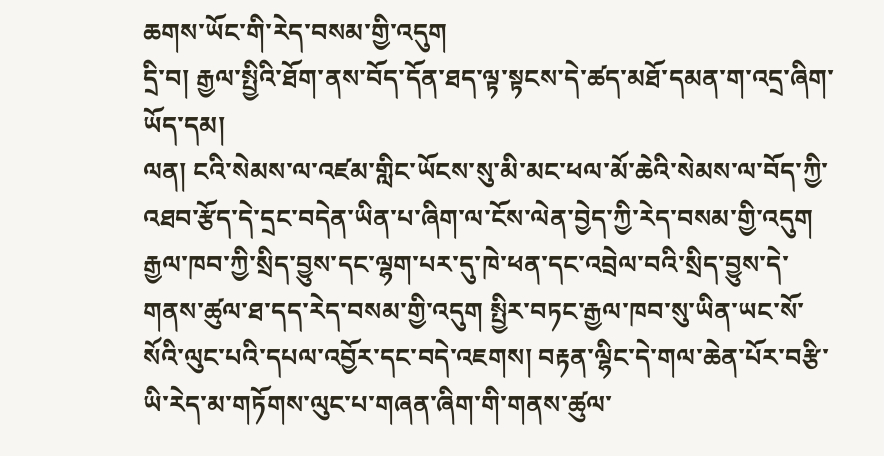ཆགས་ཡོང་གི་རེད་བསམ་གྱི་འདུག
དྲི་བ། རྒྱལ་སྤྱིའི་ཐོག་ནས་བོད་དོན་ཐད་ལྟ་སྟངས་དེ་ཚད་མཐོ་དམན་ག་འདྲ་ཞིག་ཡོད་དམ།
ལན། ངའི་སེམས་ལ་འཛམ་གླིང་ཡོངས་སུ་མི་མང་ཕལ་མོ་ཆེའི་སེམས་ལ་བོད་ཀྱི་འཐབ་རྩོད་དེ་དྲང་བདེན་ཡིན་པ་ཞིག་ལ་ངོས་ལེན་བྱེད་ཀྱི་རེད་བསམ་གྱི་འདུག རྒྱལ་ཁབ་ཀྱི་སྲིད་བྱུས་དང་ལྷག་པར་དུ་ཁེ་ཕན་དང་འབྲེལ་བའི་སྲིད་བྱུས་དེ་གནས་ཚུལ་ཐ་དད་རེད་བསམ་གྱི་འདུག སྤྱིར་བཏང་རྒྱལ་ཁབ་སུ་ཡིན་ཡང་སོ་སོའི་ལུང་པའི་དཔལ་འབྱོར་དང་བདེ་འཇགས། བརྟན་ལྷིང་དེ་གལ་ཆེན་པོར་བརྩི་ཡི་རེད་མ་གཏོགས་ལུང་པ་གཞན་ཞིག་གི་གནས་ཚུལ་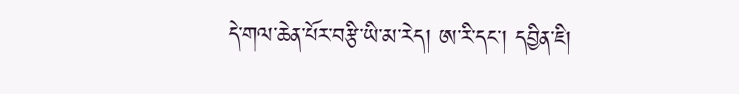དེ་གལ་ཆེན་པོར་བརྩི་ཡི་མ་རེད། ཨ་རི་དང་། དབྱིན་ཇི།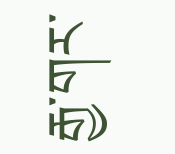རྒྱ་གར་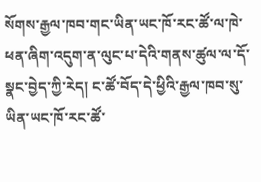སོགས་རྒྱལ་ཁབ་གང་ཡིན་ཡང་ཁོ་རང་ཚོ་ལ་ཁེ་ཕན་ཞིག་འདུག་ན་ལུང་པ་དེའི་གནས་ཚུལ་ལ་དོ་སྣང་བྱེད་ཀྱི་རེད། ང་ཚོ་བོད་དེ་ཕྱིའི་རྒྱལ་ཁབ་སུ་ཡིན་ཡང་ཁོ་རང་ཚོ་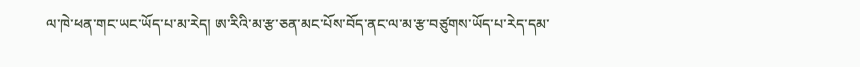ལ་ཁེ་ཕན་གང་ཡང་ཡོད་པ་མ་རེད། ཨ་རིའི་མ་རྩ་ཅན་མང་པོས་བོད་ནང་ལ་མ་རྩ་བཙུགས་ཡོད་པ་རེད་དམ་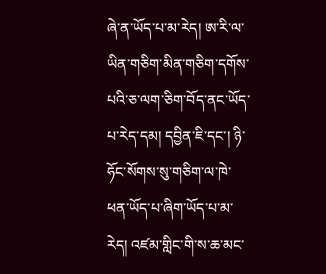ཞེ་ན་ཡོད་པ་མ་རེད། ཨ་རི་ལ་ཡིན་གཅིག་མིན་གཅིག་དགོས་པའི་ཅ་ལག་ཅིག་བོད་ནང་ཡོད་པ་རེད་དམ། དབྱིན་ཇི་དང་། ཉི་ཧོང་སོགས་སུ་གཅིག་ལ་ཁེ་ཕན་ཡོད་པ་ཞིག་ཡོད་པ་མ་རེད། འཛམ་གླིང་གི་ས་ཆ་མང་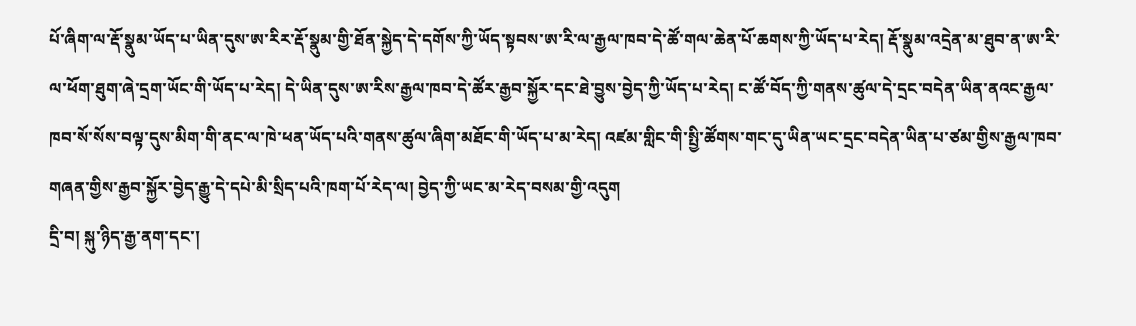པོ་ཞིག་ལ་རྡོ་སྣུམ་ཡོད་པ་ཡིན་དུས་ཨ་རིར་རྡོ་སྣུམ་གྱི་ཐོན་སྐྱེད་དེ་དགོས་ཀྱི་ཡོད་སྟབས་ཨ་རི་ལ་རྒྱལ་ཁབ་དེ་ཚོ་གལ་ཆེན་པོ་ཆགས་ཀྱི་ཡོད་པ་རེད། རྡོ་སྣུམ་འདྲེན་མ་ཐུབ་ན་ཨ་རི་ལ་ཕོག་ཐུག་ཞེ་དྲག་ཡོང་གི་ཡོད་པ་རེད། དེ་ཡིན་དུས་ཨ་རིས་རྒྱལ་ཁབ་དེ་ཚོར་རྒྱབ་སྐྱོར་དང་ཐེ་བྱུས་བྱེད་ཀྱི་ཡོད་པ་རེད། ང་ཚོ་བོད་ཀྱི་གནས་ཚུལ་དེ་དྲང་བདེན་ཡིན་ནའང་རྒྱལ་ཁབ་སོ་སོས་བལྟ་དུས་མིག་གི་ནང་ལ་ཁེ་ཕན་ཡོད་པའི་གནས་ཚུལ་ཞིག་མཐོང་གི་ཡོད་པ་མ་རེད། འཛམ་གླིང་གི་སྤྱི་ཚོགས་གང་དུ་ཡིན་ཡང་དྲང་བདེན་ཡིན་པ་ཙམ་གྱིས་རྒྱལ་ཁབ་གཞན་གྱིས་རྒྱབ་སྐྱོར་བྱེད་རྒྱུ་དེ་དཔེ་མི་སྲིད་པའི་ཁག་པོ་རེད་ལ། བྱེད་ཀྱི་ཡང་མ་རེད་བསམ་གྱི་འདུག
དྲི་བ། སྐུ་ཉིད་རྒྱ་ནག་དང་།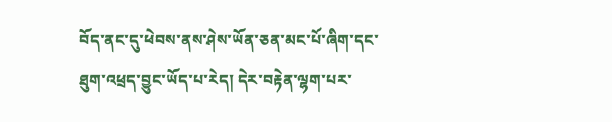བོད་ནང་དུ་ཕེབས་ནས་ཤེས་ཡོན་ཅན་མང་པོ་ཞིག་དང་ཐུག་འཕྲད་བྱུང་ཡོད་པ་རེད། དེར་བརྟེན་ལྷག་པར་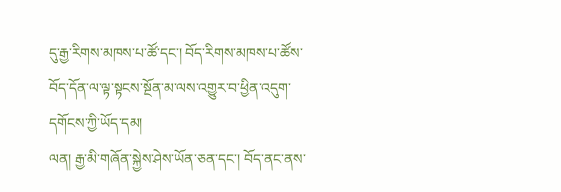དུ་རྒྱ་རིགས་མཁས་པ་ཚོ་དང་། བོད་རིགས་མཁས་པ་ཚོས་བོད་དོན་ལ་ལྟ་སྟངས་སྔོན་མ་ལས་འགྱུར་བ་ཕྱིན་འདུག་དགོངས་ཀྱི་ཡོད་དམ།
ལན། རྒྱ་མི་གཞོན་སྐྱེས་ཤེས་ཡོན་ཅན་དང་། བོད་ནང་ནས་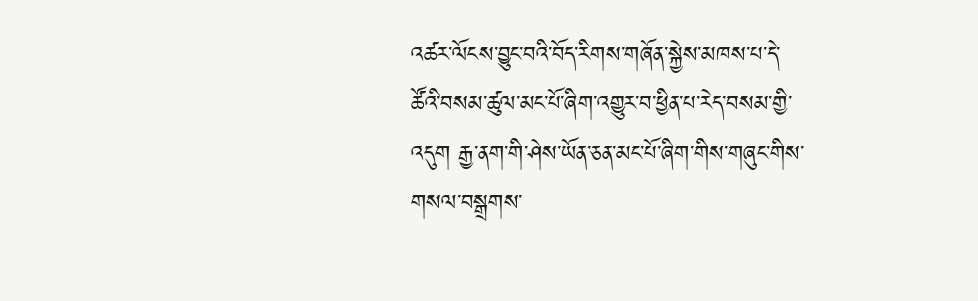འཚར་ལོངས་བྱུང་བའི་བོད་རིགས་གཞོན་སྐྱེས་མཁས་པ་དེ་ཚོའི་བསམ་ཚུལ་མང་པོ་ཞིག་འགྱུར་བ་ཕྱིན་པ་རེད་བསམ་གྱི་འདུག རྒྱ་ནག་གི་ཤེས་ཡོན་ཅན་མང་པོ་ཞིག་གིས་གཞུང་གིས་གསལ་བསྒྲགས་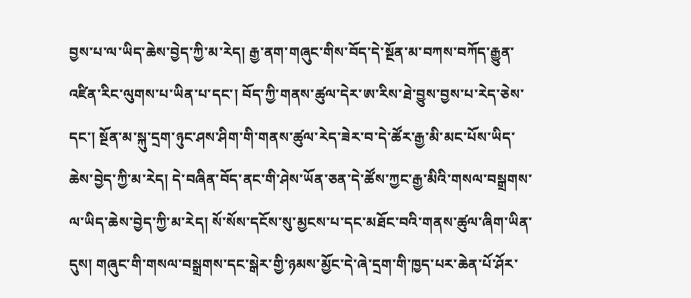བྱས་པ་ལ་ཡིད་ཆེས་བྱེད་ཀྱི་མ་རེད། རྒྱ་ནག་གཞུང་གིས་བོད་དེ་སྔོན་མ་བཀས་བཀོད་རྒྱུན་འཛིན་རིང་ལུགས་པ་ཡིན་པ་དང་། བོད་ཀྱི་གནས་ཚུལ་དེར་ཨ་རིས་ཐེ་བྱུས་བྱས་པ་རེད་ཅེས་དང་། སྔོན་མ་སྐུ་དྲག་ཉུང་ཤས་ཤིག་གི་གནས་ཚུལ་རེད་ཟེར་བ་དེ་ཚོར་རྒྱ་མི་མང་པོས་ཡིད་ཆེས་བྱེད་ཀྱི་མ་རེད། དེ་བཞིན་བོད་ནང་གི་ཤེས་ཡོན་ཅན་དེ་ཚོས་ཀྱང་རྒྱ་མིའི་གསལ་བསྒྲགས་ལ་ཡིད་ཆེས་བྱེད་ཀྱི་མ་རེད། སོ་སོས་དངོས་སུ་མྱངས་པ་དང་མཐོང་བའི་གནས་ཚུལ་ཞིག་ཡིན་དུས། གཞུང་གི་གསལ་བསྒྲགས་དང་སྒེར་གྱི་ཉམས་མྱོང་དེ་ཞེ་དྲག་གི་ཁྱད་པར་ཆེན་པོ་ཤོར་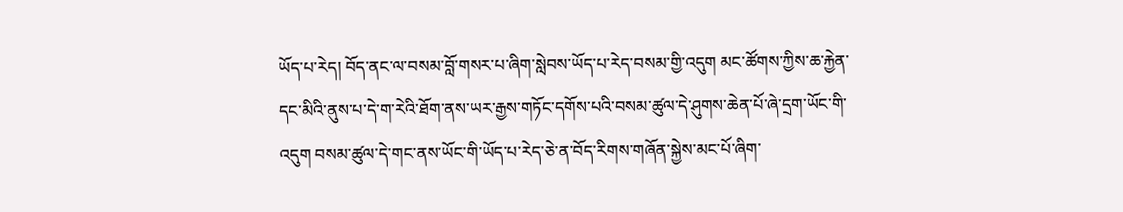ཡོད་པ་རེད། བོད་ནང་ལ་བསམ་བློ་གསར་པ་ཞིག་སླེབས་ཡོད་པ་རེད་བསམ་གྱི་འདུག མང་ཚོགས་ཀྱིས་ཆ་རྐྱེན་དང་མིའི་ནུས་པ་དེ་ག་རེའི་ཐོག་ནས་ཡར་རྒྱས་གཏོང་དགོས་པའི་བསམ་ཚུལ་དེ་ཤུགས་ཆེན་པོ་ཞེ་དྲག་ཡོང་གི་འདུག བསམ་ཚུལ་དེ་གང་ནས་ཡོང་གི་ཡོད་པ་རེད་ཅེ་ན་བོད་རིགས་གཞོན་སྐྱེས་མང་པོ་ཞིག་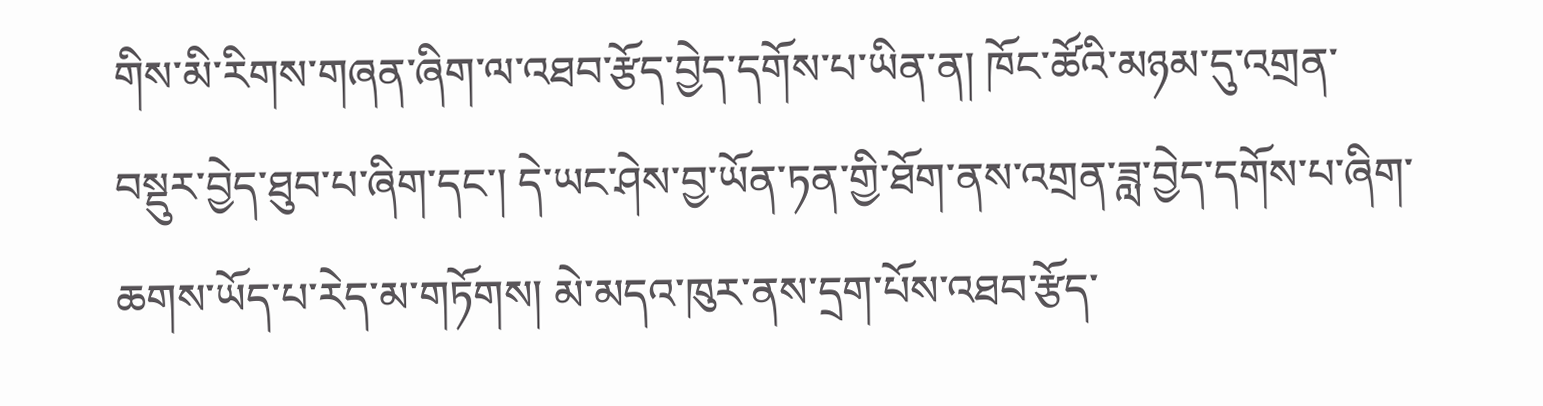གིས་མི་རིགས་གཞན་ཞིག་ལ་འཐབ་རྩོད་བྱེད་དགོས་པ་ཡིན་ན། ཁོང་ཚོའི་མཉམ་དུ་འགྲན་བསྡུར་བྱེད་ཐུབ་པ་ཞིག་དང་། དེ་ཡང་ཤེས་བྱ་ཡོན་ཏན་གྱི་ཐོག་ནས་འགྲན་ཟླ་བྱེད་དགོས་པ་ཞིག་ཆགས་ཡོད་པ་རེད་མ་གཏོགས། མེ་མདའ་ཁུར་ནས་དྲག་པོས་འཐབ་རྩོད་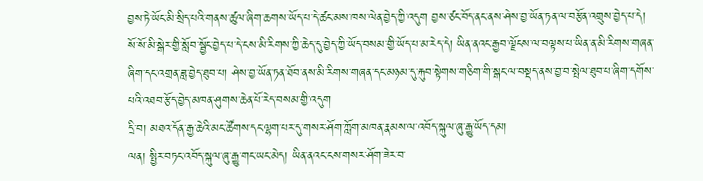བྱས་ཏེ་ཡོང་མི་སྲིད་པའི་གནས་ཚུལ་ཞིག་ཆགས་ཡོད་པ་དེ་ཚང་མས་ཁས་ལེན་བྱེད་ཀྱི་འདུག བྱས་ཙང་བོད་ནང་ནས་ཤེས་བྱ་ཡོན་ཏན་ལ་བརྩོན་འགྲུས་བྱེད་པ་དེ། སོ་སོ་མི་སྒེར་གྱི་སློབ་སྦྱོང་བྱེད་པ་དེ་ངས་མི་རིགས་ཀྱི་ཆེད་དུ་བྱེད་ཀྱི་ཡོད་བསམ་གྱི་ཡོད་པ་མ་རེད་དེ། ཡིན་ནའང་རྒྱབ་ལྗོངས་ལ་བལྟས་པ་ཡིན་ན་མི་རིགས་གཞན་ཞིག་དང་འགྲན་ཟླ་བྱེད་ཐུབ་པ། ཤེས་བྱ་ཡོན་ཏན་ཐོབ་ནས་མི་རིགས་གཞན་དང་མཉམ་དུ་རྐུབ་སྟེགས་གཅིག་གི་སྒང་ལ་བསྡད་ནས་བྱ་བ་སྤེལ་ཐུབ་པ་ཞིག་དགོས་པའི་འཐབ་རྩོད་བྱེད་མཁན་ཤུགས་ཆེན་པོ་རེད་བསམ་གྱི་འདུག
དྲི་བ། མཐའ་དོན་རྒྱ་ཆེའི་མང་ཚོགས་དང་ལྷག་པར་དུ་གསར་ཤོག་ཀློག་མཁན་རྣམས་ལ་འབོད་སྐུལ་ཞུ་རྒྱུ་ཡོད་དམ།
ལན། སྤྱིར་བཏང་འབོད་སྐུལ་ཞུ་རྒྱུ་གང་ཡང་མེད། ཡིན་ནའང་ངས་གསར་ཤོག་ཟེར་བ་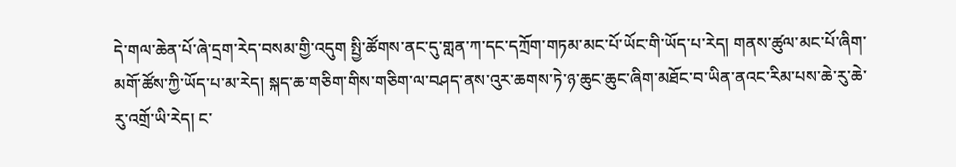དེ་གལ་ཆེན་པོ་ཞེ་དྲག་རེད་བསམ་གྱི་འདུག སྤྱི་ཚོགས་ནང་དུ་གླན་ཀ་དང་དཀྲོག་གཏམ་མང་པོ་ཡོང་གི་ཡོད་པ་རེད། གནས་ཚུལ་མང་པོ་ཞིག་མགོ་ཚོས་ཀྱི་ཡོད་པ་མ་རེད། སྐད་ཆ་གཅིག་གིས་གཅིག་ལ་བཤད་ནས་འུར་ཆགས་ཏེ་ཉ་ཆུང་ཆུང་ཞིག་མཐོང་བ་ཡིན་ནའང་རིམ་པས་ཆེ་རུ་ཆེ་རུ་འགྲོ་ཡི་རེད། ང་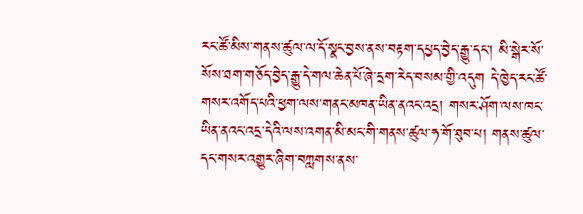རང་ཚོ་མིས་གནས་ཚུལ་ལ་དོ་སྣང་བྱས་ནས་བརྟག་དཔྱད་བྱེད་རྒྱུ་དང་། མི་སྒེར་སོ་སོས་ཐག་གཅོད་བྱེད་རྒྱུ་དེ་གལ་ཆེན་པོ་ཞེ་དྲག་རེད་བསམ་གྱི་འདུག དེ་ཁྱེད་རང་ཚོ་གསར་འགོད་པའི་ཕྱག་ལས་གནང་མཁན་ཡིན་ནའང་འདྲ། གསར་ཤོག་ལས་ཁང་ཡིན་ནའང་འདྲ་དེའི་ལས་འགན་མི་མང་གི་གནས་ཚུལ་ཧ་གོ་ཐུབ་པ། གནས་ཚུལ་དང་གསར་འགྱུར་ཞིག་བཀླགས་ནས་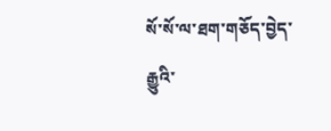སོ་སོ་ལ་ཐག་གཅོད་བྱེད་རྒྱུའི་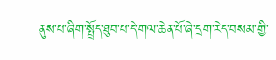ནུས་པ་ཞིག་སྤྲོད་ཐུབ་པ་དེ་གལ་ཆེན་པོ་ཞེ་དྲག་རེད་བསམ་གྱི་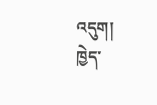འདུག།
ཁྱེད་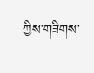ཀྱིས་གཟིགས་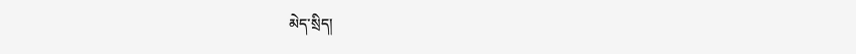མེད་སྲིད།